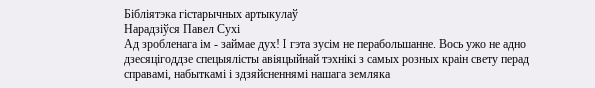Бібліятэка гістарычных артыкулаў
Нарадзіўся Павел Сухі
Ад зробленага ім - займае дух! I гэта зусім не перабольшанне. Вось ужо не адно дзесяцігоддзе спецыялісты авіяцыйнай тэхнікі з самых розных краін свету перад справамі, набыткамі і здзяйсненнямі нашага земляка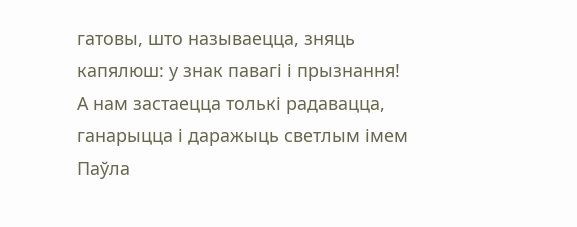гатовы, што называецца, зняць капялюш: у знак павагі і прызнання! А нам застаецца толькі радавацца, ганарыцца і даражыць светлым імем Паўла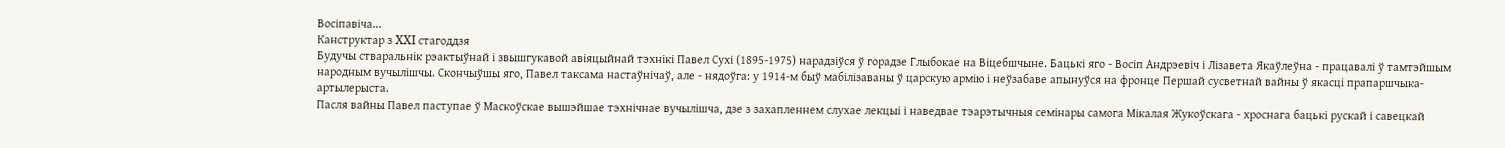Восіпавіча...
Канструктар з XXI стагоддзя
Будучы стваральнік рэактыўнай і звышгукавой авіяцыйнай тэхнікі Павел Сухі (1895-1975) нарадзіўся ў горадзе Глыбокае на Віцебшчыне. Бацькі яго - Восіп Андрэевіч і Лізавета Якаўлеўна - працавалі ў тамтэйшым народным вучылішчы. Скончыўшы яго, Павел таксама настаўнічаў, але - нядоўга: у 1914-м быў мабілізаваны ў царскую армію і неўзабаве апынуўся на фронце Першай сусветнай вайны ў якасці прапаршчыка-артылерыста.
Пасля вайны Павел паступае ў Маскоўскае вышэйшае тэхнічнае вучылішча, дзе з захапленнем слухае лекцыі і наведвае тэарэтычныя семінары самога Мікалая Жукоўскага - хроснага бацькі рускай і савецкай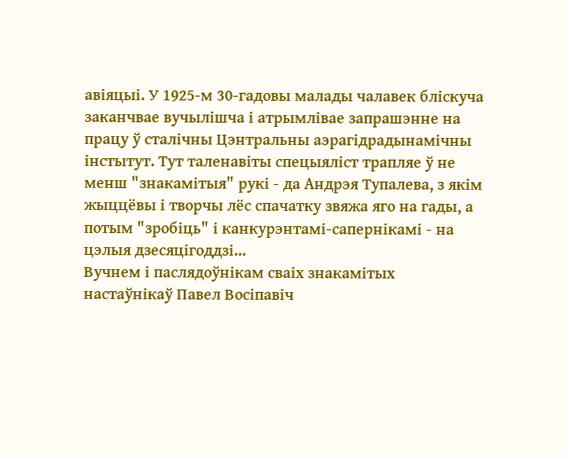авіяцыі. У 1925-м 30-гадовы малады чалавек бліскуча заканчвае вучылішча і атрымлівае запрашэнне на працу ў сталічны Цэнтральны аэрагідрадынамічны інстытут. Тут таленавіты спецыяліст трапляе ў не менш "знакамітыя" рукі - да Андрэя Тупалева, з якім жыццёвы і творчы лёс спачатку звяжа яго на гады, а потым "зробіць" і канкурэнтамі-сапернікамі - на цэлыя дзесяцігоддзі...
Вучнем і паслядоўнікам сваіх знакамітых настаўнікаў Павел Восіпавіч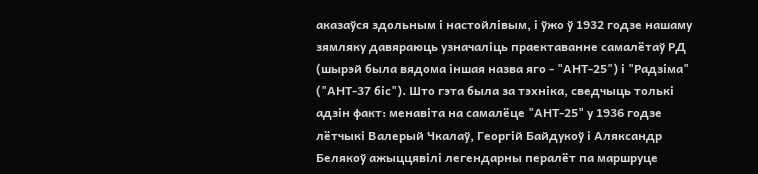аказаўся здольным і настойлівым, і ўжо ў 1932 годзе нашаму зямляку давяраюць узначаліць праектаванне самалётаў РД (шырэй была вядома іншая назва яго - "АНТ-25") і "Радзіма" ("АНТ-37 біс"). Што гэта была за тэхніка, сведчыць толькі адзін факт: менавіта на самалёце "АНТ-25" у 1936 годзе лётчыкі Валерый Чкалаў, Георгій Байдукоў і Аляксандр Белякоў ажыццявілі легендарны пералёт па маршруце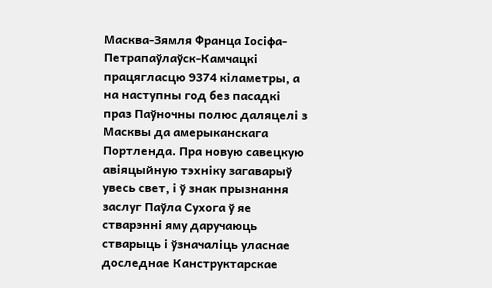Масква-Зямля Франца Іосіфа-Петрапаўлаўск-Камчацкі працягласцю 9374 кіламетры, а на наступны год без пасадкі праз Паўночны полюс даляцелі з Масквы да амерыканскага Портленда. Пра новую савецкую авіяцыйную тэхніку загаварыў увесь свет, і ў знак прызнання заслуг Паўла Сухога ў яе стварэнні яму даручаюць стварыць і ўзначаліць уласнае доследнае Канструктарскае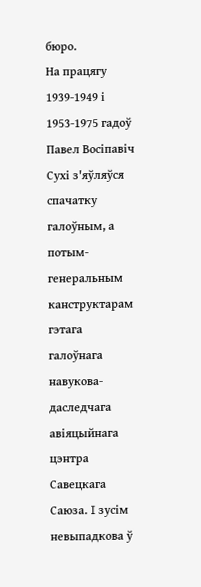бюро.
На працягу 1939-1949 і 1953-1975 гадоў Павел Восіпавіч Сухі з'яўляўся спачатку галоўным, а потым- генеральным канструктарам гэтага галоўнага навукова-даследчага авіяцыйнага цэнтра Савецкага Саюза. I зусім невыпадкова ў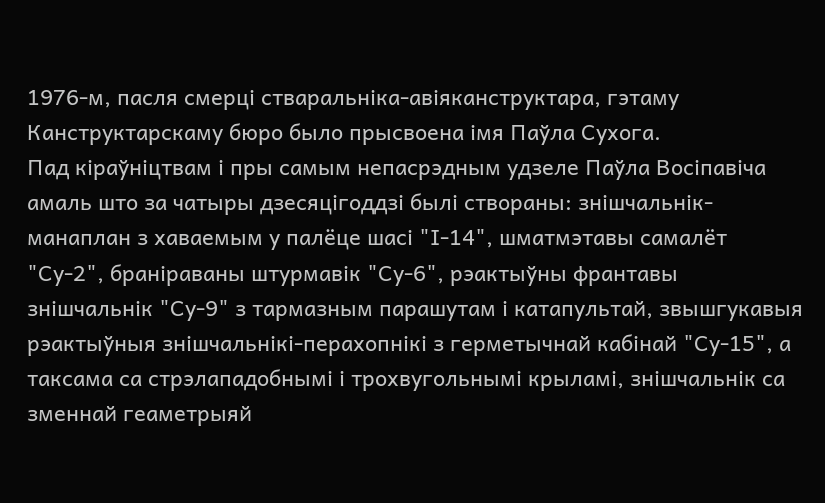1976-м, пасля смерці стваральніка-авіяканструктара, гэтаму Канструктарскаму бюро было прысвоена імя Паўла Сухога.
Пад кіраўніцтвам і пры самым непасрэдным удзеле Паўла Восіпавіча амаль што за чатыры дзесяцігоддзі былі створаны: знішчальнік-манаплан з хаваемым у палёце шасі "І-14", шматмэтавы самалёт "Су-2", браніраваны штурмавік "Су-6", рэактыўны франтавы знішчальнік "Су-9" з тармазным парашутам і катапультай, звышгукавыя рэактыўныя знішчальнікі-перахопнікі з герметычнай кабінай "Су-15", а таксама са стрэлападобнымі і трохвугольнымі крыламі, знішчальнік са зменнай геаметрыяй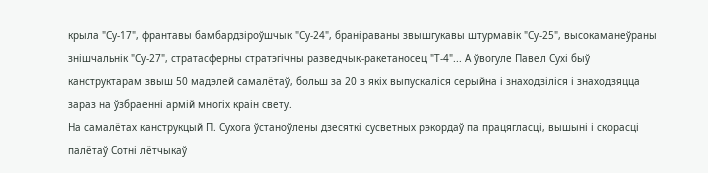крыла "Су-17", франтавы бамбардзіроўшчык "Су-24", браніраваны звышгукавы штурмавік "Су-25", высокаманеўраны знішчальнік "Су-27", стратасферны стратэгічны разведчык-ракетаносец "Т-4"... А ўвогуле Павел Сухі быў канструктарам звыш 50 мадэлей самалётаў, больш за 20 з якіх выпускаліся серыйна і знаходзіліся і знаходзяцца зараз на ўзбраенні армій многіх краін свету.
На самалётах канструкцый П. Сухога ўстаноўлены дзесяткі сусветных рэкордаў па працягласці, вышыні і скорасці палётаў Сотні лётчыкаў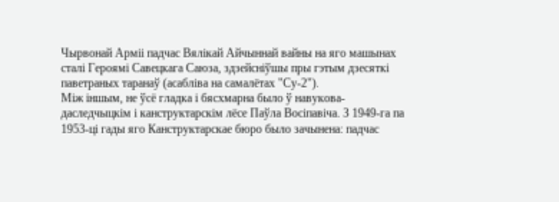Чырвонай Арміі падчас Вялікай Айчыннай вайны на яго машынах сталі Героямі Савецкага Саюза, здзейсніўшы пры гэтым дзесяткі паветраных таранаў (асабліва на самалётах "Су-2").
Між іншым, не ўсё гладка і бясхмарна было ў навукова-даследчыцкім і канструктарскім лёсе Паўла Восіпавіча. З 1949-га па 1953-ці гады яго Канструктарскае бюро было зачынена: падчас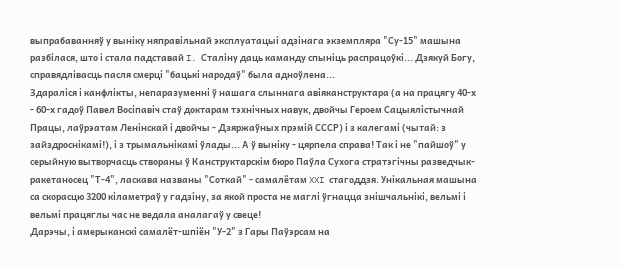выпрабаванняў у выніку няправільнай эксплуатацыі адзінага экземпляра "Су-15" машына разбілася, што і стала падставай I. Сталіну даць каманду спыніць распрацоўкі... Дзякуй Богу, справядлівасць пасля смерці "бацькі народаў" была адноўлена...
Здараліся і канфлікты, непаразуменні ў нашага слыннага авіяканструктара (а на працягу 40-х - 60-х гадоў Павел Восіпавіч стаў доктарам тэхнічных навук, двойчы Героем Сацыялістычнай Працы, лаўрэатам Ленінскай і двойчы - Дзяржаўных прэмій СССР) і з калегамі (чытай: з зайздроснікамі!), і з трымальнікамі ўлады... А ў выніку - цярпела справа! Так і не "пайшоў" у серыйную вытворчасць створаны ў Канструктарскім бюро Паўла Сухога стратэгічны разведчык-ракетаносец "Т-4", ласкава названы "Соткай" - самалётам XXI стагоддзя. Унікальная машына са скорасцю 3200 кіламетраў у гадзіну, за якой проста не маглі ўгнацца знішчальнікі, вельмі і вельмі працяглы час не ведала аналагаў у свеце!
Дарэчы, і амерыканскі самалёт-шпіён "У-2" з Гары Паўэрсам на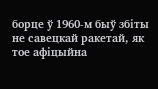борце ў 1960-м быў збіты не савецкай ракетай, як тое афіцыйна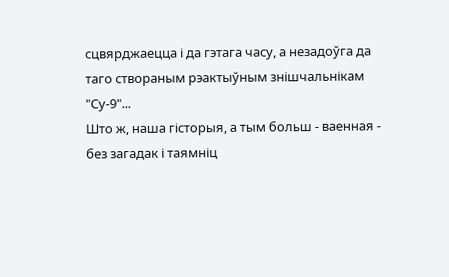сцвярджаецца і да гэтага часу, а незадоўга да таго створаным рэактыўным знішчальнікам "Су-9"...
Што ж, наша гісторыя, а тым больш - ваенная - без загадак і таямніц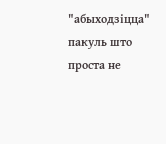"абыходзіцца" пакуль што проста не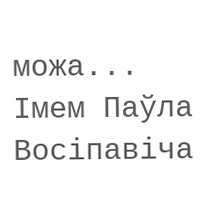можа...
Імем Паўла Восіпавіча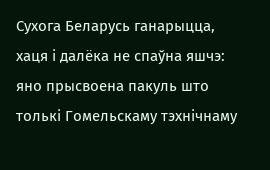Сухога Беларусь ганарыцца, хаця і далёка не спаўна яшчэ: яно прысвоена пакуль што толькі Гомельскаму тэхнічнаму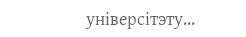універсітэту...